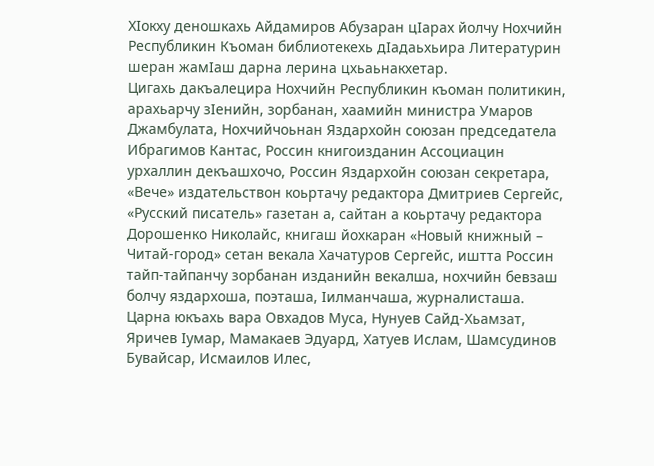ХIокху деношкахь Айдамиров Абузаран цIарах йолчу Нохчийн Республикин Къоман библиотекехь дIадаьхьира Литературин шеран жамIаш дарна лерина цхьаьнакхетар.
Цигахь дакъалецира Нохчийн Республикин къоман политикин, арахьарчу зIенийн, зорбанан, хаамийн министра Умаров Джамбулата, Нохчийчоьнан Яздархойн союзан председатела Ибрагимов Кантас, Россин книгоизданин Ассоциацин урхаллин декъашхочо, Россин Яздархойн союзан секретара, «Вече» издательствон коьртачу редактора Дмитриев Сергейс, «Русский писатель» газетан а, сайтан а коьртачу редактора Дорошенко Николайс, книгаш йохкаран «Новый книжный – Читай-город» сетан векала Хачатуров Сергейс, иштта Россин тайп-тайпанчу зорбанан изданийн векалша, нохчийн бевзаш болчу яздархоша, поэташа, Iилманчаша, журналисташа. Царна юкъахь вара Овхадов Муса, Нунуев Сайд-Хьамзат, Яричев Iумар, Мамакаев Эдуард, Хатуев Ислам, Шамсудинов Бувайсар, Исмаилов Илес,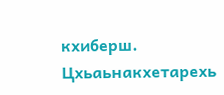кхиберш.
Цхьаьнакхетарехь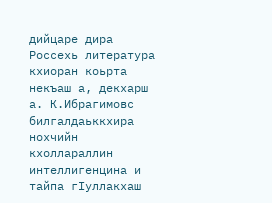дийцаре дира Россехь литература кхиоран коьрта некъаш а, декхарш а. К.Ибрагимовс билгалдаьккхира нохчийн кхоллараллин интеллигенцина и тайпа гIуллакхаш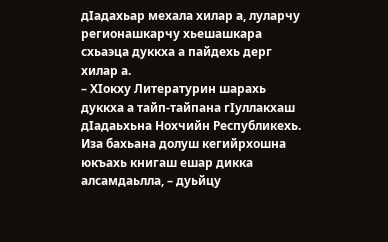дIадахьар мехала хилар а, луларчу регионашкарчу хьешашкара схьаэца дуккха а пайдехь дерг хилар а.
– ХIокху Литературин шарахь дуккха а тайп-тайпана гIуллакхаш дIадаьхьна Нохчийн Республикехь. Иза бахьана долуш кегийрхошна юкъахь книгаш ешар дикка алсамдаьлла, – дуьйцу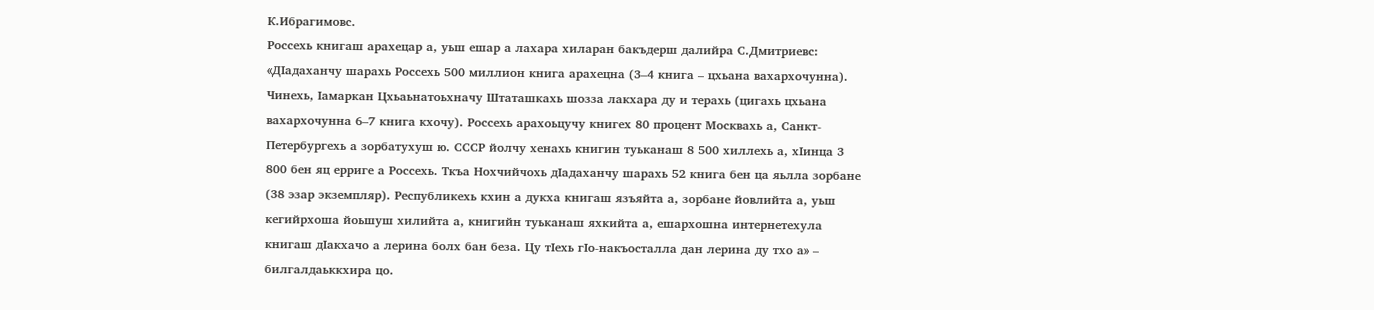К.Ибрагимовс.
Россехь книгаш арахецар а, уьш ешар а лахара хиларан бакъдерш далийра С.Дмитриевс: «ДIадаханчу шарахь Россехь 500 миллион книга арахецна (3–4 книга – цхьана вахархочунна). Чинехь, Iамаркан Цхьаьнатоьхначу Штаташкахь шозза лакхара ду и терахь (цигахь цхьана вахархочунна 6–7 книга кхочу). Россехь арахоьцучу книгех 80 процент Москвахь а, Санкт-Петербургехь а зорбатухуш ю. СССР йолчу хенахь книгин туьканаш 8 500 хиллехь а, хIинца 3 800 бен яц ерриге а Россехь. Ткъа Нохчийчохь дIадаханчу шарахь 52 книга бен ца яьлла зорбане (38 эзар экземпляр). Республикехь кхин а дукха книгаш язъяйта а, зорбане йовлийта а, уьш кегийрхоша йоьшуш хилийта а, книгийн туьканаш яхкийта а, ешархошна интернетехула книгаш дIакхачо а лерина болх бан беза. Цу тIехь гIо-накъосталла дан лерина ду тхо а» – билгалдаьккхира цо.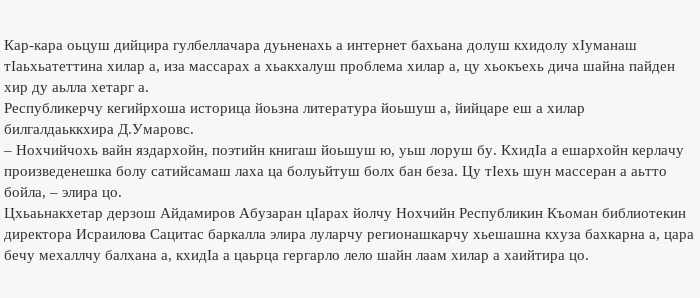Кар-кара оьцуш дийцира гулбеллачара дуьненахь а интернет бахьана долуш кхидолу хIуманаш тIаьхьатеттина хилар а, иза массарах а хьакхалуш проблема хилар а, цу хьокъехь дича шайна пайден хир ду аьлла хетарг а.
Республикерчу кегийрхоша историца йоьзна литература йоьшуш а, йийцаре еш а хилар билгалдаьккхира Д.Умаровс.
– Нохчийчохь вайн яздархойн, поэтийн книгаш йоьшуш ю, уьш лоруш бу. КхидIа а ешархойн керлачу произведенешка болу сатийсамаш лаха ца болуьйтуш болх бан беза. Цу тIехь шун массеран а аьтто бойла, – элира цо.
Цхьаьнакхетар дерзош Айдамиров Абузаран цIарах йолчу Нохчийн Республикин Къоман библиотекин директора Исраилова Сацитас баркалла элира луларчу регионашкарчу хьешашна кхуза бахкарна а, цара бечу мехаллчу балхана а, кхидIа а цаьрца гергарло лело шайн лаам хилар а хаийтира цо.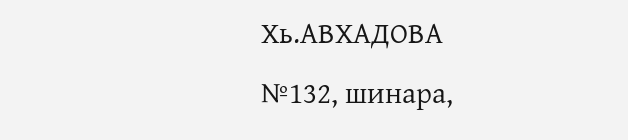Хь.АВХАДОВА
№132, шинара,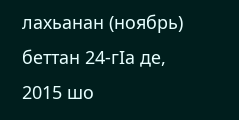лахьанан (ноябрь) беттан 24-гIа де, 2015 шо